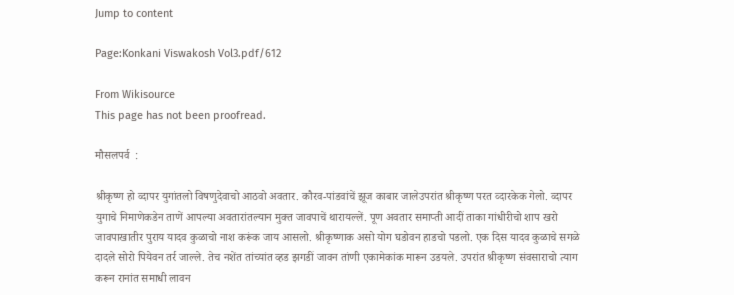Jump to content

Page:Konkani Viswakosh Vol3.pdf/612

From Wikisource
This page has not been proofread.

मौसलपर्व  :

श्रीकृष्ण हो व्दापर युगांतलो विषणुदेवाचो आठवो अवतार. कौरव-पांडवांचें झूज काबार जालेउपरांत श्रीकृष्ण परत व्दारकेक गेलो. व्दापर युगाचे निमाणेकडेन ताणें आपल्या अवतारांतल्यान मुक्त जावपाचें थारायल्लें. पूण अवतार समाप्ती आदीं ताका गांधीरीचो शाप खरो जावपाखातीर पुराय यादव कुळाचो नाश करूंक जाय आसलो. श्रीकृष्णाक असो योग घडोवन हाडचो पडलो. एक दिस यादव कुळाचे सगळे दादले सोरो पियेवन तर्र जाल्ले. तेच नशेंत तांच्यांत व्हड झगडीं जावन तांणी एकामेकांक मारून उडयले. उपरांत श्रीकृष्ण संवसाराचो त्याग करून रानांत समाधी लावन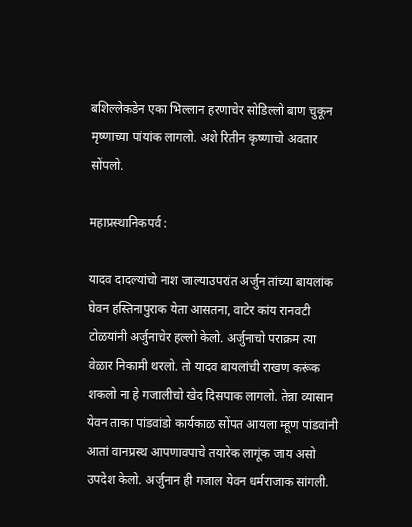बशिल्लेकडेन एका भिल्लान हरणाचेर सोडिल्लो बाण चुकून मृष्णाच्या पांयांक लागलो. अशे रितीन कृष्णाचो अवतार सोंपलो.

महाप्रस्थानिकपर्व :

यादव दादल्यांचो नाश जाल्याउपरांत अर्जुन तांच्या बायलांक घेवन हस्तिनापुराक येता आसतना, वाटेर कांय रानवटी टोळयांनी अर्जुनाचेर हल्लो केलो. अर्जुनाचो पराक्रम त्या वेळार निकामी थरलो. तो यादव बायलांची राखण करूंक शकलो ना हे गजालीचो खेद दिसपाक लागलो. तेन्ना व्यासान येवन ताका पांडवांडो कार्यकाळ सोंपत आयला म्हूण पांडवांनी आतां वानप्रस्थ आपणावपाचे तयारेक लागूंक जाय असो उपदेश केलो. अर्जुनान ही गजाल येवन धर्मराजाक सांगली.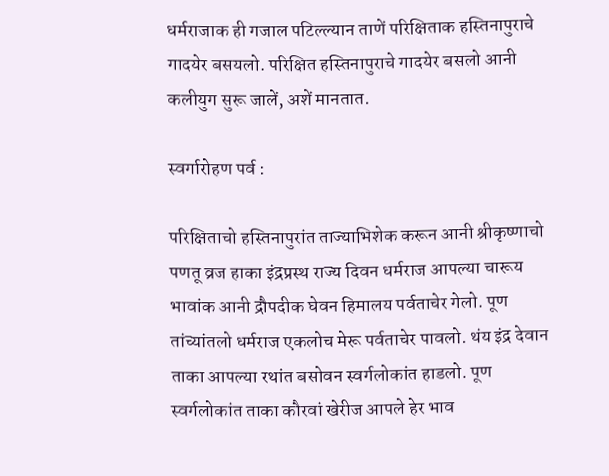धर्मराजाक ही गजाल पटिल्ल्यान ताणें परिक्षिताक हस्तिनापुराचे गादयेर बसयलो. परिक्षित हस्तिनापुराचे गादयेर बसलो आनी कलीयुग सुरू जालें, अशें मानतात.

स्वर्गारोहण पर्व :

परिक्षिताचो हस्तिनापुरांत ताज्याभिशेक करून आनी श्रीकृष्णाचो पणतू व्रज हाका इंद्रप्रस्थ राज्य दिवन धर्मराज आपल्या चारूय भावांक आनी द्रौपदीक घेवन हिमालय पर्वताचेर गेलो. पूण तांच्यांतलो धर्मराज एकलोच मेरू पर्वताचेर पावलो. थंय इंद्र देवान ताका आपल्या रथांत बसोवन स्वर्गलोकांत हाडलो. पूण स्वर्गलोकांत ताका कौरवां खेरीज आपले हेर भाव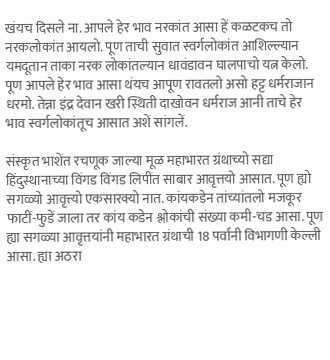खंयच दिसले ना. आपले हेर भाव नरकांत आसा हें कळटकच तो नरकलोकांत आयलो. पूण ताची सुवात स्वर्गलोकांत आशिल्ल्यान यमदूतान ताका नरक लोकांतल्यान धावंडावन घालपाचो यत्न केलो. पूण आपले हेर भाव आसा थंयच आपूण रावतलो असो हट्ट धर्मराजान धरमो. तेन्ना इंद्र देवान खरी स्थिती दाखोवन धर्मराज आनी ताचे हेर भाव स्वर्गलोकांतूच आसात अशें सांगलें.

संस्कृत भाशेंत रचणूक जाल्या मूळ महाभारत ग्रंथाच्यो सद्या हिंदुस्थानाच्या विंगड विंगड लिपींत साबार आवृत्तयो आसात. पूण ह्यो सगळ्यो आवृत्त्यो एकसारक्यो नात. कांयकडेन तांच्यांतलो मजकूर फाटीं-फुडें जाला तर कांय कडेन श्लोकांची संख्या कमी-चड आसा. पूण ह्या सगळ्या आवृत्तयांनी महाभारत ग्रंथाची 18 पर्वांनी विभागणी केल्ली आसा. ह्या अठरा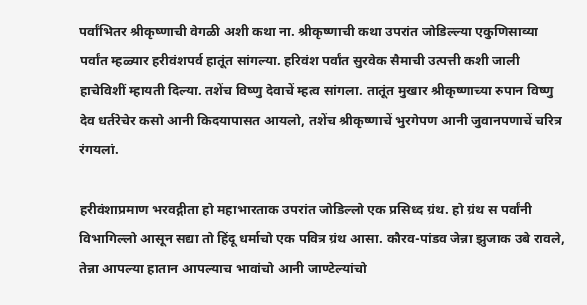पर्वांभितर श्रीकृष्णाची वेगळी अशी कथा ना. श्रीकृष्णाची कथा उपरांत जोडिल्ल्या एकुणिसाव्या पर्वांत म्हळ्यार हरीवंशपर्व हातूंत सांगल्या. हरिवंश पर्वांत सुरवेक सैमाची उत्पत्ती कशी जाली हाचेविशीं म्हायती दिल्या. तशेंच विष्णु देवाचें म्हत्व सांगला. तातूंत मुखार श्रीकृष्णाच्या रुपान विष्णु देव धर्तरेचेर कसो आनी किदयापासत आयलो, तशेंच श्रीकृष्णाचें भुरगेपण आनी जुवानपणाचें चरित्र रंगयलां.

हरीवंशाप्रमाण भरवद्गीता हो महाभारताक उपरांत जोडिल्लो एक प्रसिध्द ग्रंथ. हो ग्रंथ स पर्वांनी विभागिल्लो आसून सद्या तो हिंदू धर्माचो एक पवित्र ग्रंथ आसा. कौरव-पांडव जेन्ना झुजाक उबे रावले, तेन्ना आपल्या हातान आपल्याच भावांचो आनी जाण्टेल्यांचो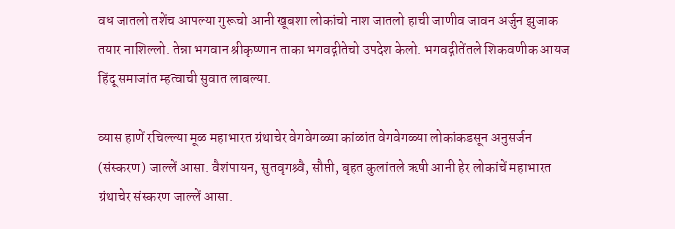वध जातलो तशेंच आपल्या गुरूचो आनी खूबशा लोकांचो नाश जातलो हाची जाणीव जावन अर्जुन झुजाक तयार नाशिल्लो. तेन्ना भगवान श्रीकृष्णान ताका भगवद्गीतेचो उपदेश केलो. भगवद्गीतेंतले शिकवणीक आयज हिंदू समाजांत म्हत्वाची सुवात लाबल्या.

व्यास हाणें रचिल्ल्या मूळ महाभारत ग्रंथाचेर वेगवेगळ्या कांळांत वेगवेगळ्या लोकांकडसून अनुसर्जन (संस्करण) जाल्लें आसा. वैशंपायन, सुतवृगश्र्वै, सौप्ती, बृहत कुलांतले ऋषी आनी हेर लोकांचें महाभारत ग्रंथाचेर संस्करण जाल्लें आसा.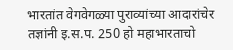भारतांत वेगवेगळ्या पुराव्यांच्या आदारांचेर तज्ञांनी इ.स.प. 250 हो महाभारताचो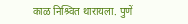काळ निश्र्वित थारायला. पुणें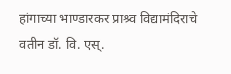हांगाच्या भाण्डारकर प्राश्र्व विद्यामंदिराचे वतीन डॉ. वि. एस्.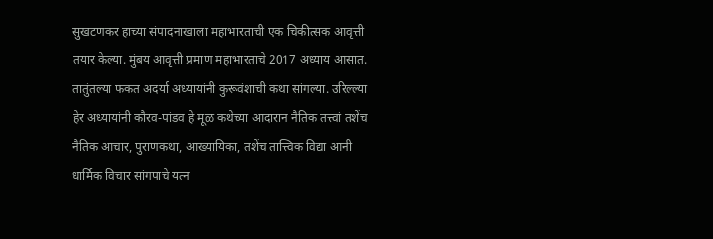सुखटणकर हाच्या संपादनाखाला महाभारताची एक चिकीत्सक आवृत्ती तयार केल्या. मुंबय आवृत्ती प्रमाण महाभारताचे 2017 अध्याय आसात. तातुंतल्या फकत अदर्या अध्यायांनी कुरूवंशाची कथा सांगल्या. उरिल्ल्या हेर अध्यायांनी कौरव-पांडव हे मूळ कथेच्या आदारान नैतिक तत्त्वां तशेंच नैतिक आचार, पुराणकथा, आख्यायिका, तशेंच तात्त्विक विद्या आनी धार्मिक विचार सांगपाचे यत्न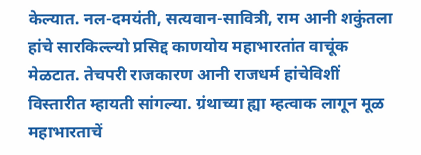केल्यात. नल-दमयंती, सत्यवान-सावित्री, राम आनी शकुंतला हांचे सारकिल्ल्यो प्रसिद्द काणयोय महाभारतांत वाचूंक मेळटात. तेचपरी राजकारण आनी राजधर्म हांचेविशीं विस्तारीत म्हायती सांगल्या. ग्रंथाच्या ह्या म्हत्वाक लागून मूळ महाभारताचें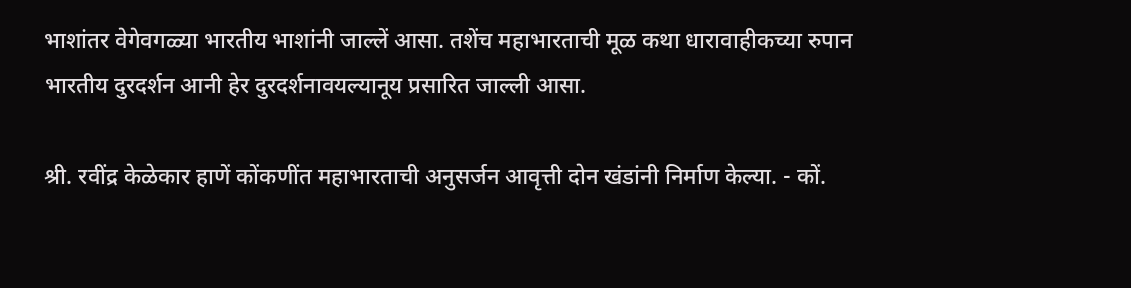भाशांतर वेगेवगळ्या भारतीय भाशांनी जाल्लें आसा. तशेंच महाभारताची मूळ कथा धारावाहीकच्या रुपान भारतीय दुरदर्शन आनी हेर दुरदर्शनावयल्यानूय प्रसारित जाल्ली आसा.

श्री. रवींद्र केळेकार हाणें कोंकणींत महाभारताची अनुसर्जन आवृत्ती दोन खंडांनी निर्माण केल्या. - कों.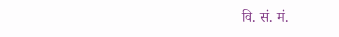वि. सं. मं.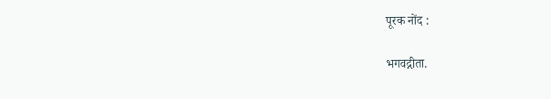पूरक नोंद :

भगवद्गीता.